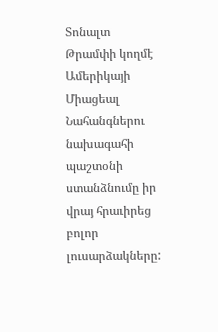Տոնալտ Թրամփի կողմէ Ամերիկայի Միացեալ Նահանգներու նախագահի պաշտօնի ստանձնումը իր վրայ հրաւիրեց բոլոր լուսարձակները: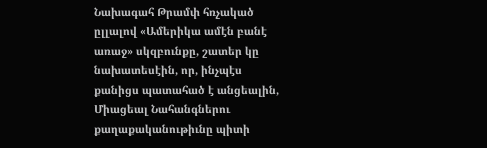Նախագահ Թրամփ հռչակած ըլլալով «Ամերիկա ամէն բանէ առաջ» սկզբունքը, շատեր կը նախատեսէին, որ, ինչպէս քանիցս պատահած է անցեալին, Միացեալ Նահանգներու քաղաքականութիւնը պիտի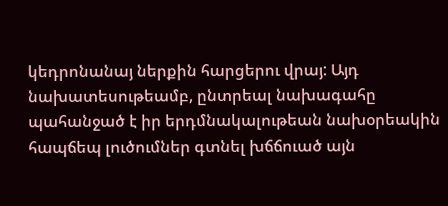կեդրոնանայ ներքին հարցերու վրայ: Այդ նախատեսութեամբ, ընտրեալ նախագահը պահանջած է իր երդմնակալութեան նախօրեակին հապճեպ լուծումներ գտնել խճճուած այն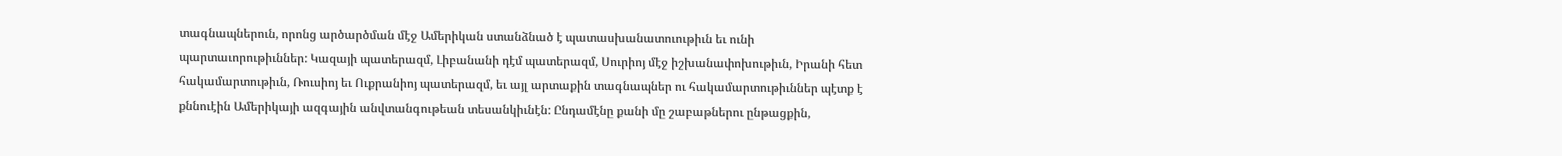տագնապներուն, որոնց արծարծման մէջ Ամերիկան ստանձնած է պատասխանատուութիւն եւ ունի պարտաւորութիւններ: Կազայի պատերազմ, Լիբանանի դէմ պատերազմ, Սուրիոյ մէջ իշխանափոխութիւն, Իրանի հետ հակամարտութիւն, Ռուսիոյ եւ Ուքրանիոյ պատերազմ, եւ այլ արտաքին տագնապներ ու հակամարտութիւններ պէտք է քննուէին Ամերիկայի ազգային անվտանգութեան տեսանկիւնէն: Ընդամէնը քանի մը շաբաթներու ընթացքին,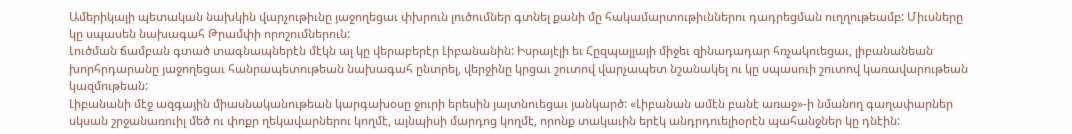Ամերիկայի պետական նախկին վարչութիւնը յաջողեցաւ փխրուն լուծումներ գտնել քանի մը հակամարտութիւններու դադրեցման ուղղութեամբ: Միւսները կը սպասեն նախագահ Թրամփի որոշումներուն:
Լուծման ճամբան գտած տագնապներէն մէկն ալ կը վերաբերէր Լիբանանին: Իսրայէլի եւ Հըզպալլայի միջեւ զինադադար հռչակուեցաւ, լիբանանեան խորհրդարանը յաջողեցաւ հանրապետութեան նախագահ ընտրել, վերջինը կրցաւ շուտով վարչապետ նշանակել ու կը սպասուի շուտով կառավարութեան կազմութեան:
Լիբանանի մէջ ազգային միասնականութեան կարգախօսը ջուրի երեսին յայտնուեցաւ յանկարծ: «Լիբանան ամէն բանէ առաջ»-ի նմանող գաղափարներ սկսան շրջանառուիլ մեծ ու փոքր ղեկավարներու կողմէ, այնպիսի մարդոց կողմէ, որոնք տակաւին երէկ անդրդուելիօրէն պահանջներ կը դնէին: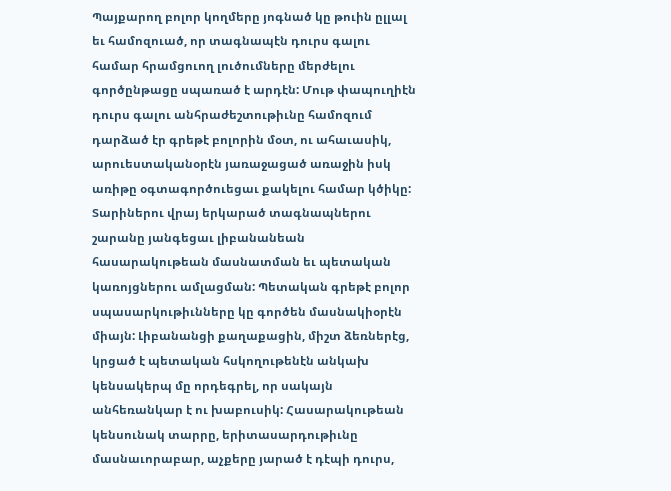Պայքարող բոլոր կողմերը յոգնած կը թուին ըլլալ եւ համոզուած, որ տագնապէն դուրս գալու համար հրամցուող լուծումները մերժելու գործընթացը սպառած է արդէն: Մութ փապուղիէն դուրս գալու անհրաժեշտութիւնը համոզում դարձած էր գրեթէ բոլորին մօտ, ու ահաւասիկ, արուեստականօրէն յառաջացած առաջին իսկ առիթը օգտագործուեցաւ քակելու համար կծիկը:
Տարիներու վրայ երկարած տագնապներու շարանը յանգեցաւ լիբանանեան հասարակութեան մասնատման եւ պետական կառոյցներու ամլացման: Պետական գրեթէ բոլոր սպասարկութիւնները կը գործեն մասնակիօրէն միայն: Լիբանանցի քաղաքացին, միշտ ձեռներէց, կրցած է պետական հսկողութենէն անկախ կենսակերպ մը որդեգրել, որ սակայն անհեռանկար է ու խաբուսիկ: Հասարակութեան կենսունակ տարրը, երիտասարդութիւնը մասնաւորաբար, աչքերը յարած է դէպի դուրս,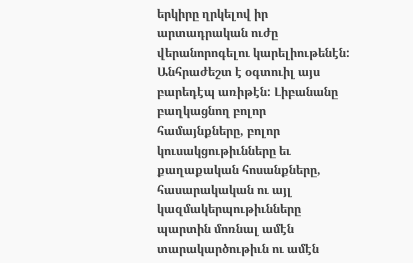երկիրը ղրկելով իր արտադրական ուժը վերանորոգելու կարելիութենէն:
Անհրաժեշտ է օգտուիլ այս բարեդէպ առիթէն: Լիբանանը բաղկացնող բոլոր համայնքները, բոլոր կուսակցութիւնները եւ քաղաքական հոսանքները, հասարակական ու այլ կազմակերպութիւնները պարտին մոռնալ ամէն տարակարծութիւն ու ամէն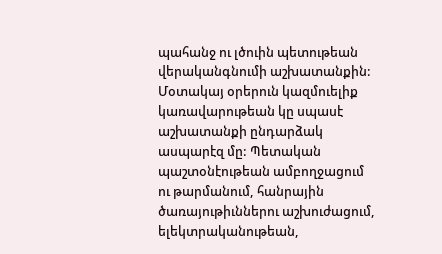պահանջ ու լծուին պետութեան վերականգնումի աշխատանքին:
Մօտակայ օրերուն կազմուելիք կառավարութեան կը սպասէ աշխատանքի ընդարձակ ասպարէզ մը: Պետական պաշտօնէութեան ամբողջացում ու թարմանում, հանրային ծառայութիւններու աշխուժացում, ելեկտրականութեան,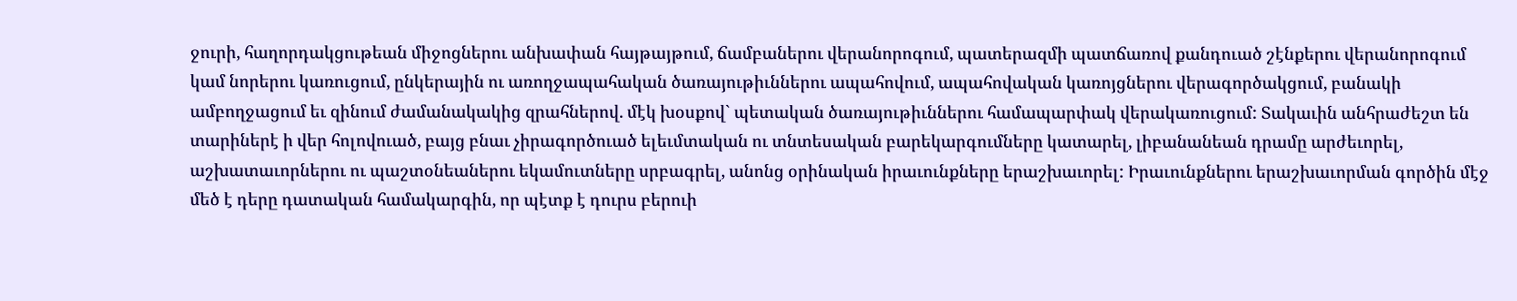ջուրի, հաղորդակցութեան միջոցներու անխափան հայթայթում, ճամբաներու վերանորոգում, պատերազմի պատճառով քանդուած շէնքերու վերանորոգում կամ նորերու կառուցում, ընկերային ու առողջապահական ծառայութիւններու ապահովում, ապահովական կառոյցներու վերագործակցում, բանակի ամբողջացում եւ զինում ժամանակակից զրահներով. մէկ խօսքով` պետական ծառայութիւններու համապարփակ վերակառուցում: Տակաւին անհրաժեշտ են տարիներէ ի վեր հոլովուած, բայց բնաւ չիրագործուած ելեւմտական ու տնտեսական բարեկարգումները կատարել, լիբանանեան դրամը արժեւորել, աշխատաւորներու ու պաշտօնեաներու եկամուտները սրբագրել, անոնց օրինական իրաւունքները երաշխաւորել: Իրաւունքներու երաշխաւորման գործին մէջ մեծ է դերը դատական համակարգին, որ պէտք է դուրս բերուի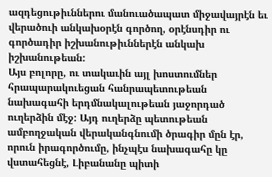ազդեցութիւններու մանուածապատ միջավայրէն եւ վերածուի անկախօրէն գործող, օրէնսդիր ու գործադիր իշխանութիւններէն անկախ իշխանութեան:
Այս բոլորը, ու տակաւին այլ խոստումներ հրապարակուեցան հանրապետութեան նախագահի երդմնակալութեան յաջորդած ուղերձին մէջ: Այդ ուղերձը պետութեան ամբողջական վերականգնումի ծրագիր մըն էր, որուն իրագործումը, ինչպէս նախագահը կը վստահեցնէ, Լիբանանը պիտի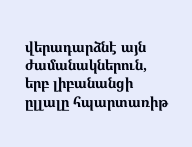վերադարձնէ այն ժամանակներուն, երբ լիբանանցի ըլլալը հպարտառիթ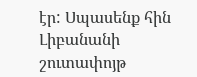էր: Սպասենք հին Լիբանանի շուտափոյթ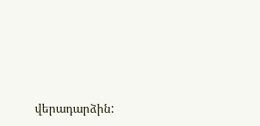վերադարձին: